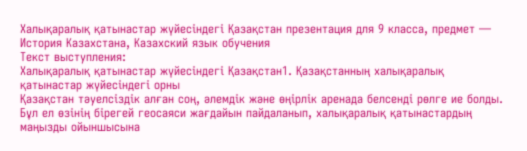Халықаралық қатынастар жүйесіндегі Қазақстан презентация для 9 класса, предмет — История Казахстана, Казахский язык обучения
Текст выступления:
Халықаралық қатынастар жүйесіндегі Қазақстан1. Қазақстанның халықаралық қатынастар жүйесіндегі орны
Қазақстан тәуелсіздік алған соң, әлемдік және өңірлік аренада белсенді рөлге ие болды. Бұл ел өзінің бірегей геосаяси жағдайын пайдаланып, халықаралық қатынастардың маңызды ойыншысына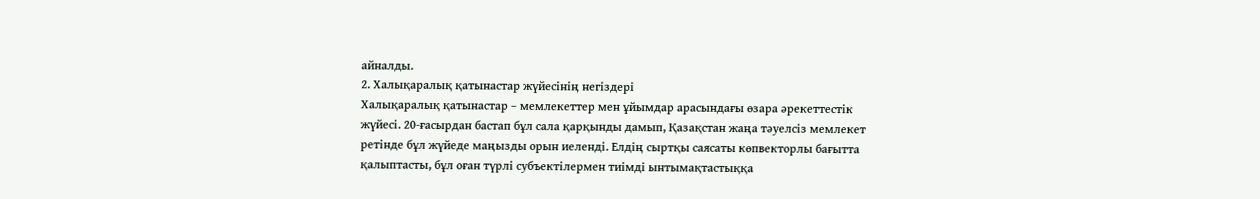айналды.
2. Халықаралық қатынастар жүйесінің негіздері
Халықаралық қатынастар – мемлекеттер мен ұйымдар арасындағы өзара әрекеттестік жүйесі. 20-ғасырдан бастап бұл сала қарқынды дамып, Қазақстан жаңа тәуелсіз мемлекет ретінде бұл жүйеде маңызды орын иеленді. Елдің сыртқы саясаты көпвекторлы бағытта қалыптасты, бұл оған түрлі субъектілермен тиімді ынтымақтастыққа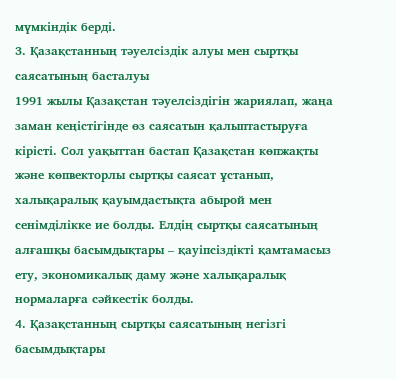мүмкіндік берді.
3. Қазақстанның тәуелсіздік алуы мен сыртқы саясатының басталуы
1991 жылы Қазақстан тәуелсіздігін жариялап, жаңа заман кеңістігінде өз саясатын қалыптастыруға кірісті. Сол уақыттан бастап Қазақстан көпжақты және көпвекторлы сыртқы саясат ұстанып, халықаралық қауымдастықта абырой мен сенімділікке ие болды. Елдің сыртқы саясатының алғашқы басымдықтары – қауіпсіздікті қамтамасыз ету, экономикалық даму және халықаралық нормаларға сәйкестік болды.
4. Қазақстанның сыртқы саясатының негізгі басымдықтары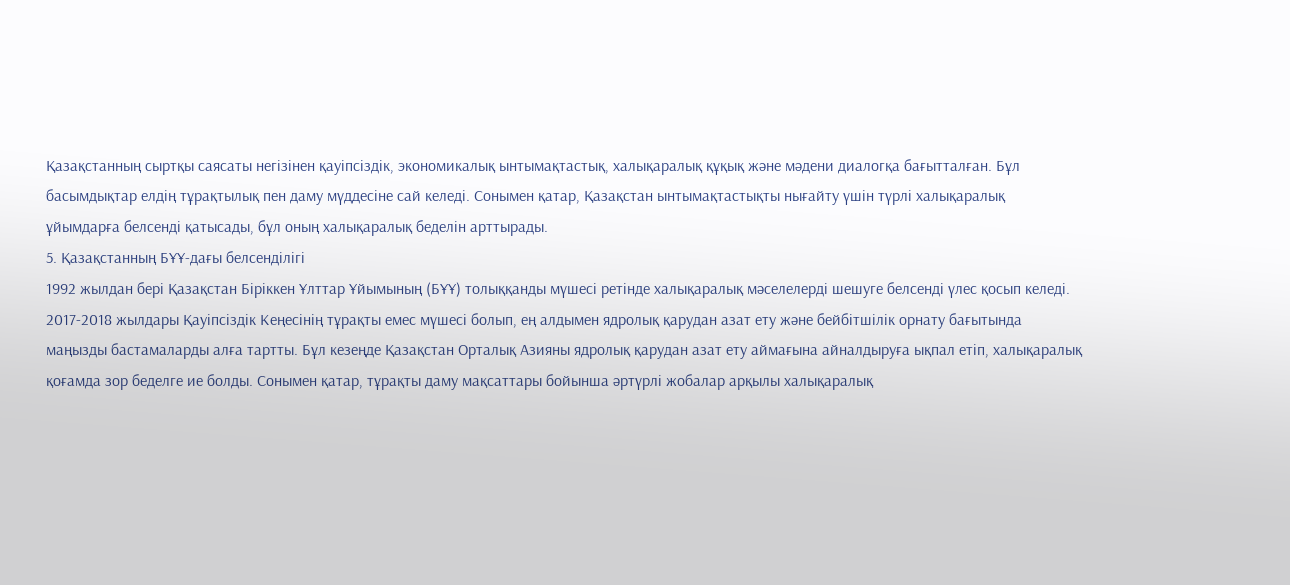Қазақстанның сыртқы саясаты негізінен қауіпсіздік, экономикалық ынтымақтастық, халықаралық құқық және мәдени диалогқа бағытталған. Бұл басымдықтар елдің тұрақтылық пен даму мүддесіне сай келеді. Сонымен қатар, Қазақстан ынтымақтастықты нығайту үшін түрлі халықаралық ұйымдарға белсенді қатысады, бұл оның халықаралық беделін арттырады.
5. Қазақстанның БҰҰ-дағы белсенділігі
1992 жылдан бері Қазақстан Біріккен Ұлттар Ұйымының (БҰҰ) толыққанды мүшесі ретінде халықаралық мәселелерді шешуге белсенді үлес қосып келеді. 2017-2018 жылдары Қауіпсіздік Кеңесінің тұрақты емес мүшесі болып, ең алдымен ядролық қарудан азат ету және бейбітшілік орнату бағытында маңызды бастамаларды алға тартты. Бұл кезеңде Қазақстан Орталық Азияны ядролық қарудан азат ету аймағына айналдыруға ықпал етіп, халықаралық қоғамда зор беделге ие болды. Сонымен қатар, тұрақты даму мақсаттары бойынша әртүрлі жобалар арқылы халықаралық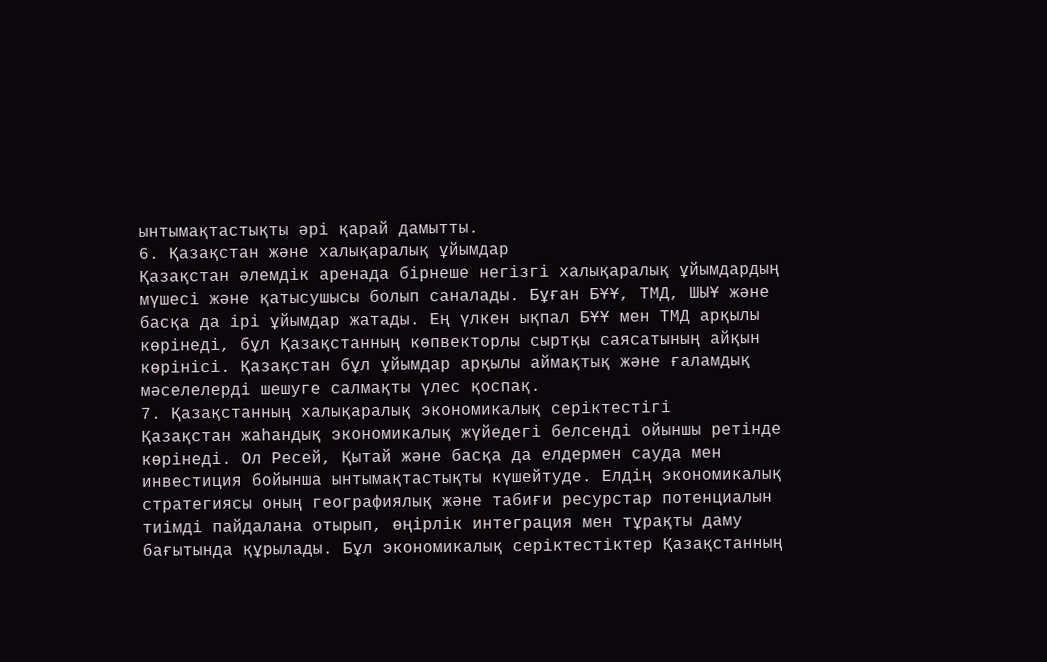ынтымақтастықты әрі қарай дамытты.
6. Қазақстан және халықаралық ұйымдар
Қазақстан әлемдік аренада бірнеше негізгі халықаралық ұйымдардың мүшеcі және қатысушысы болып саналады. Бұған БҰҰ, ТМД, ШЫҰ және басқа да ірі ұйымдар жатады. Ең үлкен ықпал БҰҰ мен ТМД арқылы көрінеді, бұл Қазақстанның көпвекторлы сыртқы саясатының айқын көрінісі. Қазақстан бұл ұйымдар арқылы аймақтық және ғаламдық мәселелерді шешуге салмақты үлес қоспақ.
7. Қазақстанның халықаралық экономикалық серіктестігі
Қазақстан жаһандық экономикалық жүйедегі белсенді ойыншы ретінде көрінеді. Ол Ресей, Қытай және басқа да елдермен сауда мен инвестиция бойынша ынтымақтастықты күшейтуде. Елдің экономикалық стратегиясы оның географиялық және табиғи ресурстар потенциалын тиімді пайдалана отырып, өңірлік интеграция мен тұрақты даму бағытында құрылады. Бұл экономикалық серіктестіктер Қазақстанның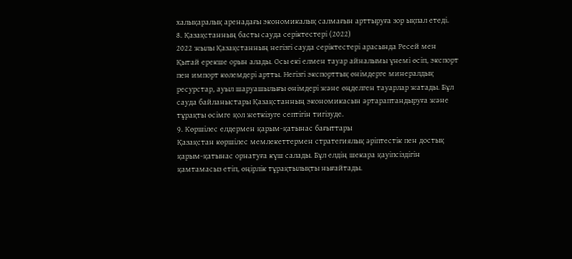халықаралық аренадағы экономикалық салмағын арттыруға зор ықпал етеді.
8. Қазақстанның басты сауда серіктестері (2022)
2022 жылы Қазақстанның негізгі сауда серіктестері арасында Ресей мен Қытай ерекше орын алады. Осы екі елмен тауар айналымы үнемі өсіп, экспорт пен импорт көлемдері артты. Негізгі экспорттық өнімдерге минералдық ресурстар, ауыл шаруашылығы өнімдері және өңделген тауарлар жатады. Бұл сауда байланыстары Қазақстанның экономикасын әртараптандыруға және тұрақты өсімге қол жеткізуге септігін тигізуде.
9. Көршілес елдермен қарым-қатынас бағыттары
Қазақстан көршілес мемлекеттермен стратегиялық әріптестік пен достық қарым-қатынас орнатуға күш салады. Бұл елдің шекара қауіпсіздігін қамтамасыз етіп, өңірлік тұрақтылықты нығайтады.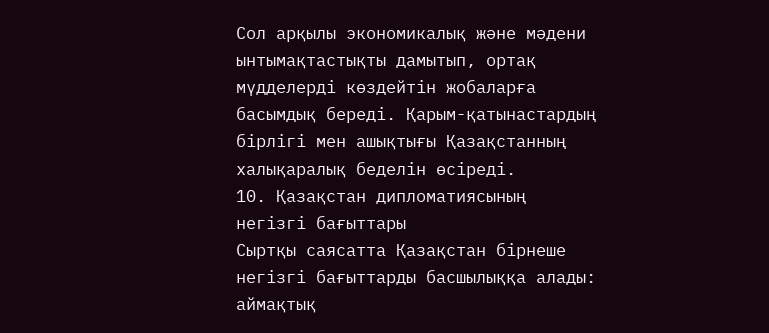Сол арқылы экономикалық және мәдени ынтымақтастықты дамытып, ортақ мүдделерді көздейтін жобаларға басымдық береді. Қарым-қатынастардың бірлігі мен ашықтығы Қазақстанның халықаралық беделін өсіреді.
10. Қазақстан дипломатиясының негізгі бағыттары
Сыртқы саясатта Қазақстан бірнеше негізгі бағыттарды басшылыққа алады: аймақтық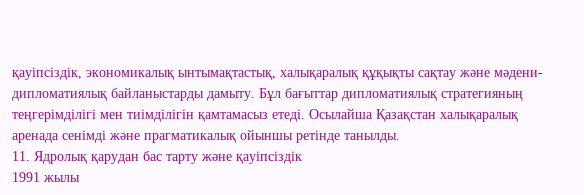қауіпсіздік, экономикалық ынтымақтастық, халықаралық құқықты сақтау және мәдени-дипломатиялық байланыстарды дамыту. Бұл бағыттар дипломатиялық стратегияның теңгерімділігі мен тиімділігін қамтамасыз етеді. Осылайша Қазақстан халықаралық аренада сенімді және прагматикалық ойыншы ретінде танылды.
11. Ядролық қарудан бас тарту және қауіпсіздік
1991 жылы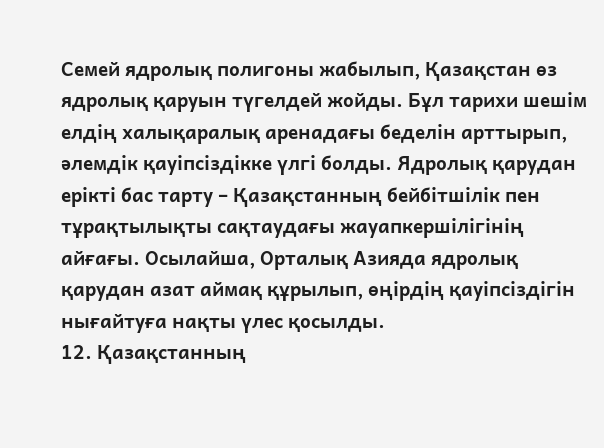Семей ядролық полигоны жабылып, Қазақстан өз ядролық қаруын түгелдей жойды. Бұл тарихи шешім елдің халықаралық аренадағы беделін арттырып, әлемдік қауіпсіздікке үлгі болды. Ядролық қарудан ерікті бас тарту – Қазақстанның бейбітшілік пен тұрақтылықты сақтаудағы жауапкершілігінің айғағы. Осылайша, Орталық Азияда ядролық қарудан азат аймақ құрылып, өңірдің қауіпсіздігін нығайтуға нақты үлес қосылды.
12. Қазақстанның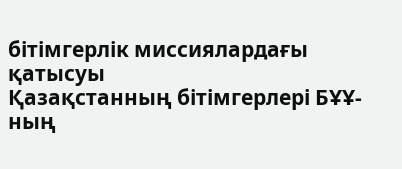бітімгерлік миссиялардағы қатысуы
Қазақстанның бітімгерлері БҰҰ-ның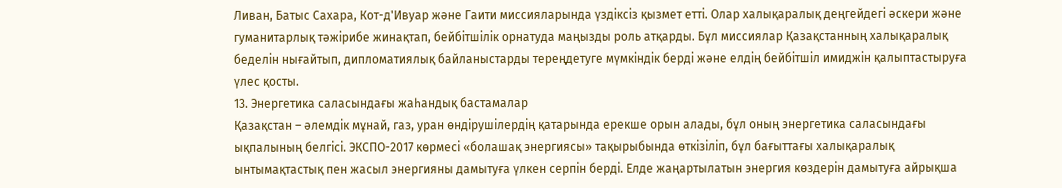Ливан, Батыс Сахара, Кот-д'Ивуар және Гаити миссияларында үздіксіз қызмет етті. Олар халықаралық деңгейдегі әскери және гуманитарлық тәжірибе жинақтап, бейбітшілік орнатуда маңызды роль атқарды. Бұл миссиялар Қазақстанның халықаралық беделін нығайтып, дипломатиялық байланыстарды тереңдетуге мүмкіндік берді және елдің бейбітшіл имиджін қалыптастыруға үлес қосты.
13. Энергетика саласындағы жаһандық бастамалар
Қазақстан – әлемдік мұнай, газ, уран өндірушілердің қатарында ерекше орын алады, бұл оның энергетика саласындағы ықпалының белгісі. ЭКСПО-2017 көрмесі «болашақ энергиясы» тақырыбында өткізіліп, бұл бағыттағы халықаралық ынтымақтастық пен жасыл энергияны дамытуға үлкен серпін берді. Елде жаңартылатын энергия көздерін дамытуға айрықша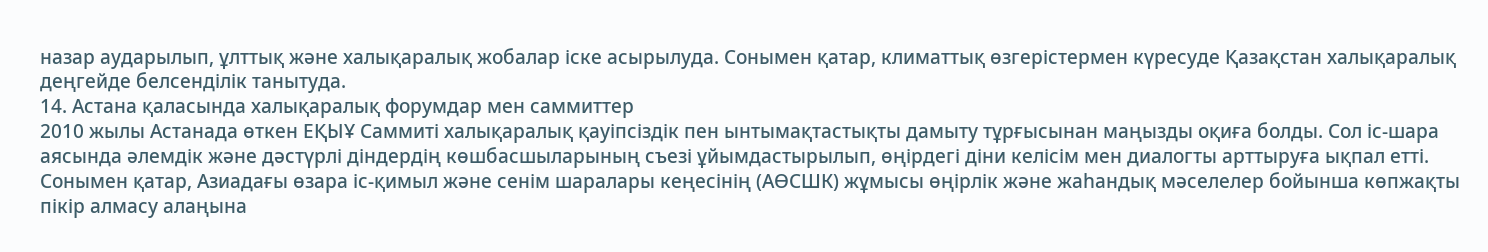назар аударылып, ұлттық және халықаралық жобалар іске асырылуда. Сонымен қатар, климаттық өзгерістермен күресуде Қазақстан халықаралық деңгейде белсенділік танытуда.
14. Астана қаласында халықаралық форумдар мен саммиттер
2010 жылы Астанада өткен ЕҚЫҰ Саммиті халықаралық қауіпсіздік пен ынтымақтастықты дамыту тұрғысынан маңызды оқиға болды. Сол іс-шара аясында әлемдік және дәстүрлі діндердің көшбасшыларының съезі ұйымдастырылып, өңірдегі діни келісім мен диалогты арттыруға ықпал етті. Сонымен қатар, Азиадағы өзара іс-қимыл және сенім шаралары кеңесінің (АӨСШК) жұмысы өңірлік және жаһандық мәселелер бойынша көпжақты пікір алмасу алаңына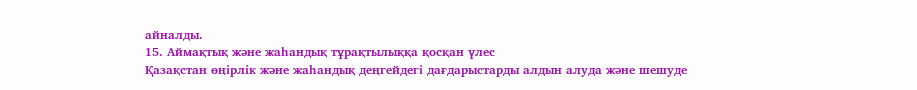айналды.
15. Аймақтық және жаһандық тұрақтылыққа қосқан үлес
Қазақстан өңірлік және жаһандық деңгейдегі дағдарыстарды алдын алуда және шешуде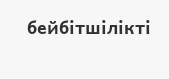бейбітшілікті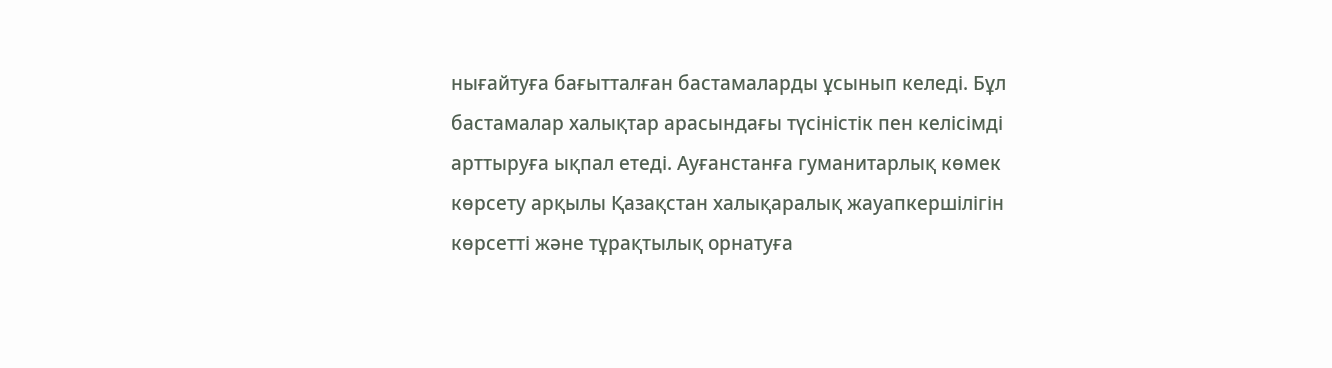нығайтуға бағытталған бастамаларды ұсынып келеді. Бұл бастамалар халықтар арасындағы түсіністік пен келісімді арттыруға ықпал етеді. Ауғанстанға гуманитарлық көмек көрсету арқылы Қазақстан халықаралық жауапкершілігін көрсетті және тұрақтылық орнатуға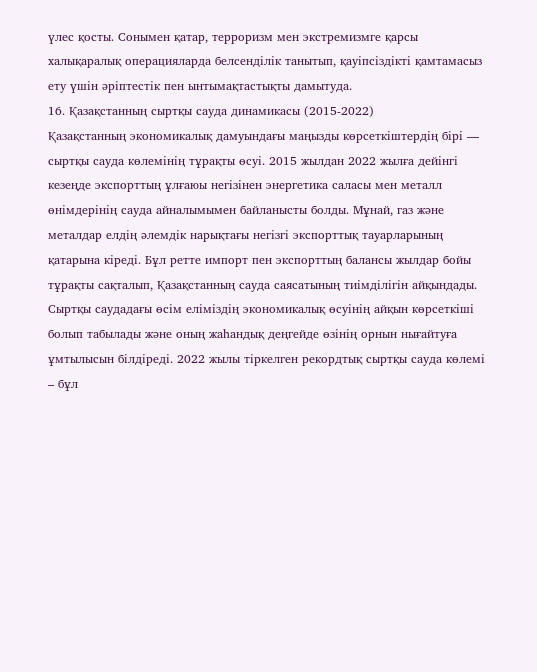үлес қосты. Сонымен қатар, терроризм мен экстремизмге қарсы халықаралық операцияларда белсенділік танытып, қауіпсіздікті қамтамасыз ету үшін әріптестік пен ынтымақтастықты дамытуда.
16. Қазақстанның сыртқы сауда динамикасы (2015-2022)
Қазақстанның экономикалық дамуындағы маңызды көрсеткіштердің бірі — сыртқы сауда көлемінің тұрақты өсуі. 2015 жылдан 2022 жылға дейінгі кезеңде экспорттың ұлғаюы негізінен энергетика саласы мен металл өнімдерінің сауда айналымымен байланысты болды. Мұнай, газ және металдар елдің әлемдік нарықтағы негізгі экспорттық тауарларының қатарына кіреді. Бұл ретте импорт пен экспорттың балансы жылдар бойы тұрақты сақталып, Қазақстанның сауда саясатының тиімділігін айқындады.
Сыртқы саудадағы өсім еліміздің экономикалық өсуінің айқын көрсеткіші болып табылады және оның жаһандық деңгейде өзінің орнын нығайтуға ұмтылысын білдіреді. 2022 жылы тіркелген рекордтық сыртқы сауда көлемі – бұл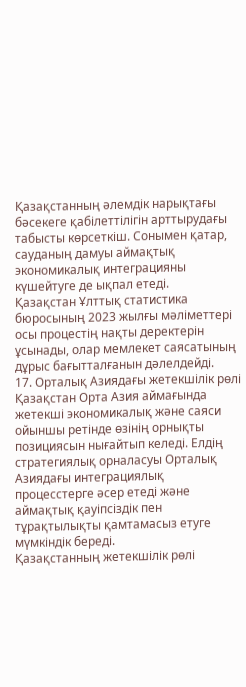Қазақстанның әлемдік нарықтағы бәсекеге қабілеттілігін арттырудағы табысты көрсеткіш. Сонымен қатар, сауданың дамуы аймақтық экономикалық интеграцияны күшейтуге де ықпал етеді.
Қазақстан Ұлттық статистика бюросының 2023 жылғы мәліметтері осы процестің нақты деректерін ұсынады, олар мемлекет саясатының дұрыс бағытталғанын дәлелдейді.
17. Орталық Азиядағы жетекшілік рөлі
Қазақстан Орта Азия аймағында жетекші экономикалық және саяси ойыншы ретінде өзінің орнықты позициясын нығайтып келеді. Елдің стратегиялық орналасуы Орталық Азиядағы интеграциялық процесстерге әсер етеді және аймақтық қауіпсіздік пен тұрақтылықты қамтамасыз етуге мүмкіндік береді.
Қазақстанның жетекшілік рөлі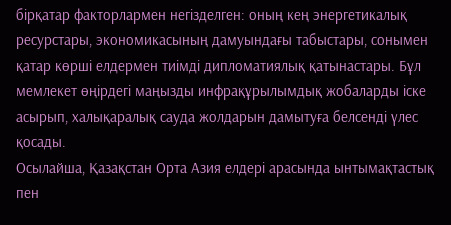бірқатар факторлармен негізделген: оның кең энергетикалық ресурстары, экономикасының дамуындағы табыстары, сонымен қатар көрші елдермен тиімді дипломатиялық қатынастары. Бұл мемлекет өңірдегі маңызды инфрақұрылымдық жобаларды іске асырып, халықаралық сауда жолдарын дамытуға белсенді үлес қосады.
Осылайша, Қазақстан Орта Азия елдері арасында ынтымақтастық пен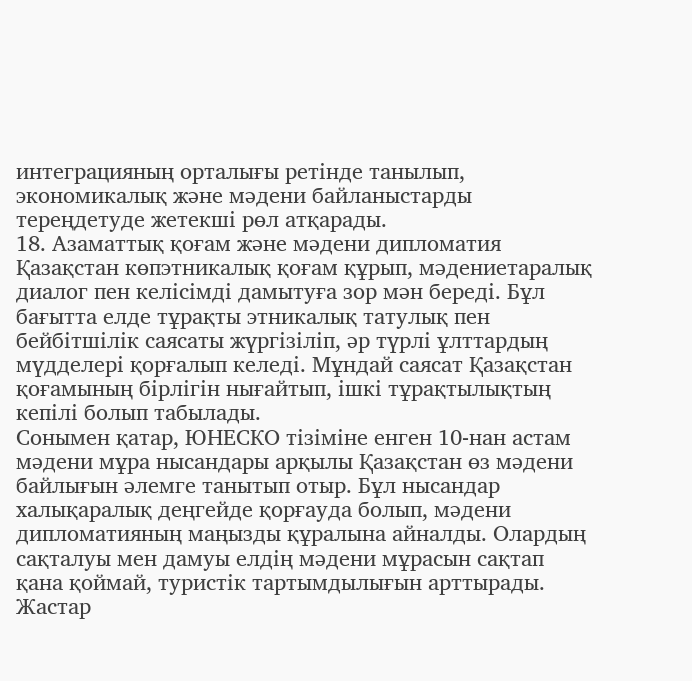интеграцияның орталығы ретінде танылып, экономикалық және мәдени байланыстарды тереңдетуде жетекші рөл атқарады.
18. Азаматтық қоғам және мәдени дипломатия
Қазақстан көпэтникалық қоғам құрып, мәдениетаралық диалог пен келісімді дамытуға зор мән береді. Бұл бағытта елде тұрақты этникалық татулық пен бейбітшілік саясаты жүргізіліп, әр түрлі ұлттардың мүдделері қорғалып келеді. Мұндай саясат Қазақстан қоғамының бірлігін нығайтып, ішкі тұрақтылықтың кепілі болып табылады.
Сонымен қатар, ЮНЕСКО тізіміне енген 10-нан астам мәдени мұра нысандары арқылы Қазақстан өз мәдени байлығын әлемге танытып отыр. Бұл нысандар халықаралық деңгейде қорғауда болып, мәдени дипломатияның маңызды құралына айналды. Олардың сақталуы мен дамуы елдің мәдени мұрасын сақтап қана қоймай, туристік тартымдылығын арттырады.
Жастар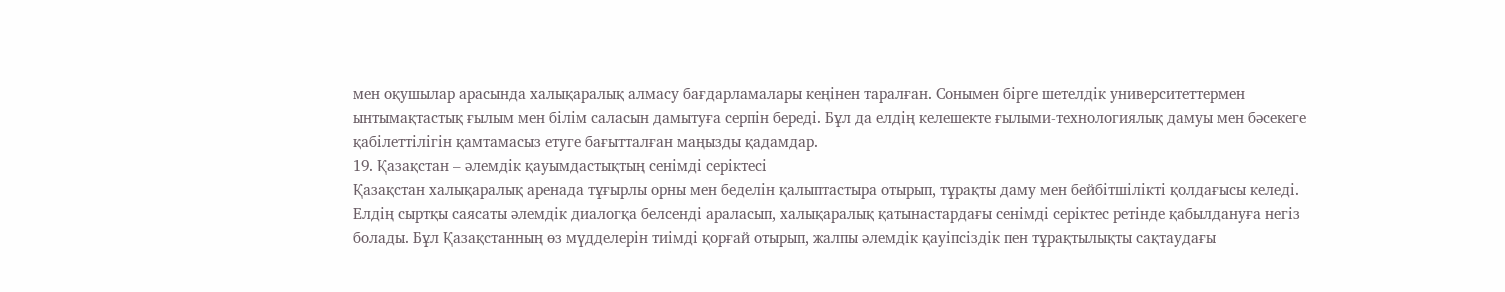мен оқушылар арасында халықаралық алмасу бағдарламалары кеңінен таралған. Сонымен бірге шетелдік университеттермен ынтымақтастық ғылым мен білім саласын дамытуға серпін береді. Бұл да елдің келешекте ғылыми-технологиялық дамуы мен бәсекеге қабілеттілігін қамтамасыз етуге бағытталған маңызды қадамдар.
19. Қазақстан – әлемдік қауымдастықтың сенімді серіктесі
Қазақстан халықаралық аренада тұғырлы орны мен беделін қалыптастыра отырып, тұрақты даму мен бейбітшілікті қолдағысы келеді. Елдің сыртқы саясаты әлемдік диалогқа белсенді араласып, халықаралық қатынастардағы сенімді серіктес ретінде қабылдануға негіз болады. Бұл Қазақстанның өз мүдделерін тиімді қорғай отырып, жалпы әлемдік қауіпсіздік пен тұрақтылықты сақтаудағы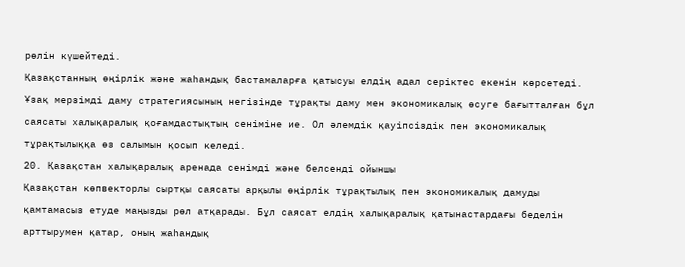рөлін күшейтеді.
Қазақстанның өңірлік және жаһандық бастамаларға қатысуы елдің адал серіктес екенін көрсетеді. Ұзақ мерзімді даму стратегиясының негізінде тұрақты даму мен экономикалық өсуге бағытталған бұл саясаты халықаралық қоғамдастықтың сеніміне ие. Ол әлемдік қауіпсіздік пен экономикалық тұрақтылыққа өз салымын қосып келеді.
20. Қазақстан халықаралық аренада сенімді және белсенді ойыншы
Қазақстан көпвекторлы сыртқы саясаты арқылы өңірлік тұрақтылық пен экономикалық дамуды қамтамасыз етуде маңызды рөл атқарады. Бұл саясат елдің халықаралық қатынастардағы беделін арттырумен қатар, оның жаһандық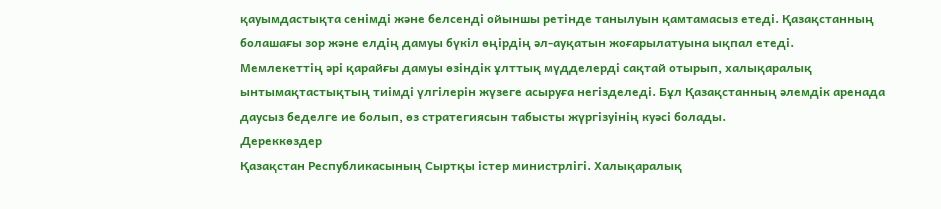қауымдастықта сенімді және белсенді ойыншы ретінде танылуын қамтамасыз етеді. Қазақстанның болашағы зор және елдің дамуы бүкіл өңірдің әл-ауқатын жоғарылатуына ықпал етеді.
Мемлекеттің әрі қарайғы дамуы өзіндік ұлттық мүдделерді сақтай отырып, халықаралық ынтымақтастықтың тиімді үлгілерін жүзеге асыруға негізделеді. Бұл Қазақстанның әлемдік аренада даусыз беделге ие болып, өз стратегиясын табысты жүргізуінің куәсі болады.
Дереккөздер
Қазақстан Республикасының Сыртқы істер министрлігі. Халықаралық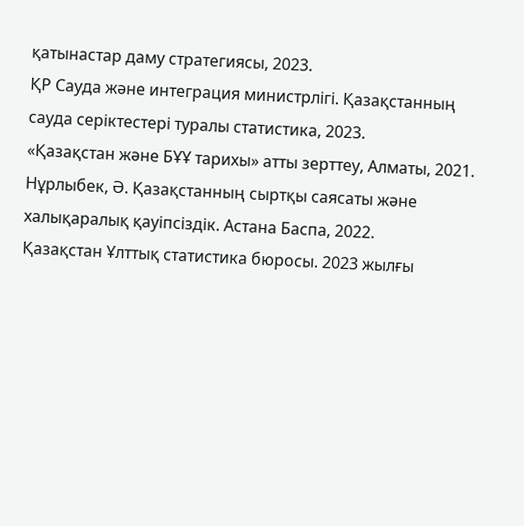қатынастар даму стратегиясы, 2023.
ҚР Сауда және интеграция министрлігі. Қазақстанның сауда серіктестері туралы статистика, 2023.
«Қазақстан және БҰҰ тарихы» атты зерттеу, Алматы, 2021.
Нұрлыбек, Ә. Қазақстанның сыртқы саясаты және халықаралық қауіпсіздік. Астана Баспа, 2022.
Қазақстан Ұлттық статистика бюросы. 2023 жылғы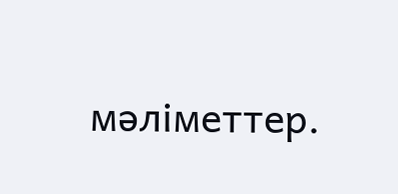мәліметтер.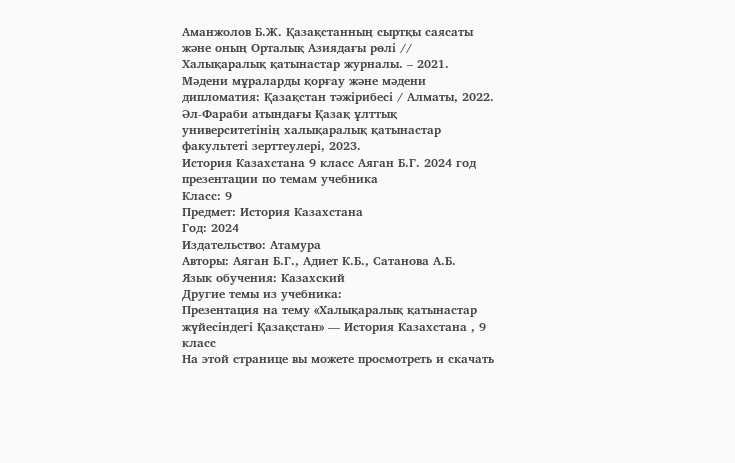Аманжолов Б.Ж. Қазақстанның сыртқы саясаты және оның Орталық Азиядағы рөлі // Халықаралық қатынастар журналы. – 2021.
Мәдени мұраларды қорғау және мәдени дипломатия: Қазақстан тәжірибесі / Алматы, 2022.
Әл-Фараби атындағы Қазақ ұлттық университетінің халықаралық қатынастар факультеті зерттеулері, 2023.
История Казахстана 9 класс Аяган Б.Г. 2024 год презентации по темам учебника
Класс: 9
Предмет: История Казахстана
Год: 2024
Издательство: Атамура
Авторы: Аяган Б.Г., Адиет К.Б., Сатанова А.Б.
Язык обучения: Казахский
Другие темы из учебника:
Презентация на тему «Халықаралық қатынастар жүйесіндегі Қазақстан» — История Казахстана , 9 класс
На этой странице вы можете просмотреть и скачать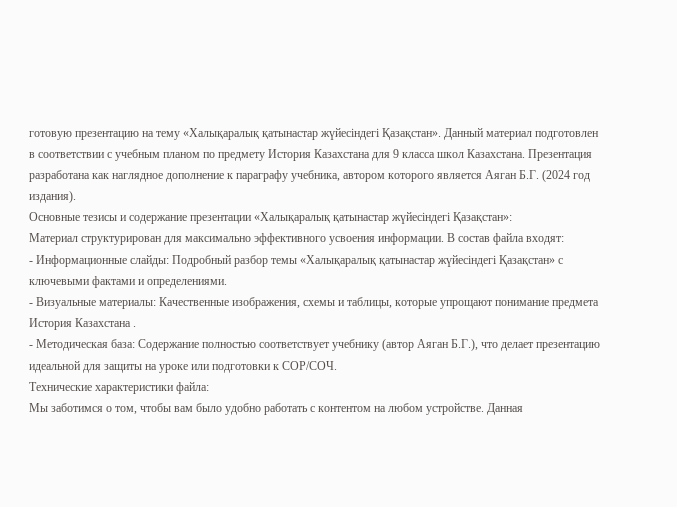готовую презентацию на тему «Халықаралық қатынастар жүйесіндегі Қазақстан». Данный материал подготовлен в соответствии с учебным планом по предмету История Казахстана для 9 класса школ Казахстана. Презентация разработана как наглядное дополнение к параграфу учебника, автором которого является Аяган Б.Г. (2024 год издания).
Основные тезисы и содержание презентации «Халықаралық қатынастар жүйесіндегі Қазақстан»:
Материал структурирован для максимально эффективного усвоения информации. В состав файла входят:
- Информационные слайды: Подробный разбор темы «Халықаралық қатынастар жүйесіндегі Қазақстан» с ключевыми фактами и определениями.
- Визуальные материалы: Качественные изображения, схемы и таблицы, которые упрощают понимание предмета История Казахстана .
- Методическая база: Содержание полностью соответствует учебнику (автор Аяган Б.Г.), что делает презентацию идеальной для защиты на уроке или подготовки к СОР/СОЧ.
Технические характеристики файла:
Мы заботимся о том, чтобы вам было удобно работать с контентом на любом устройстве. Данная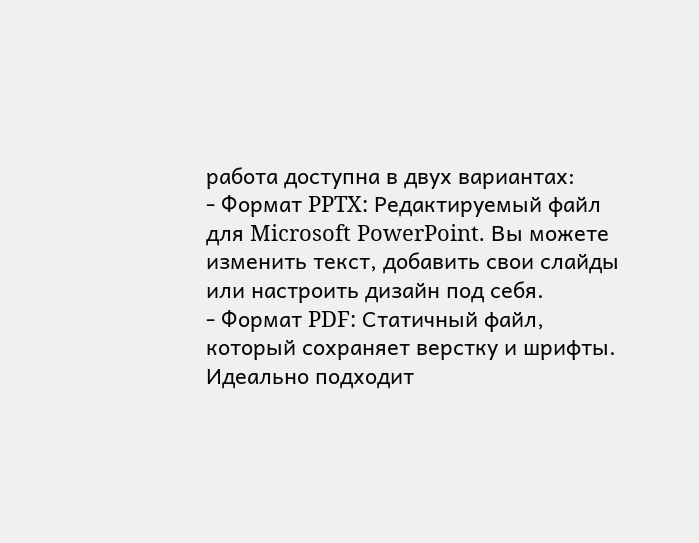работа доступна в двух вариантах:
- Формат PPTX: Редактируемый файл для Microsoft PowerPoint. Вы можете изменить текст, добавить свои слайды или настроить дизайн под себя.
- Формат PDF: Статичный файл, который сохраняет верстку и шрифты. Идеально подходит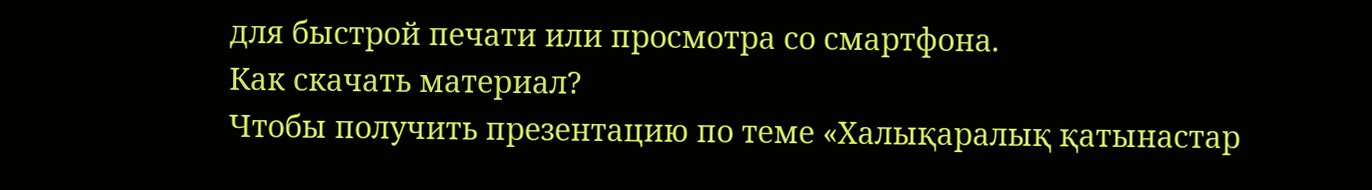для быстрой печати или просмотра со смартфона.
Как скачать материал?
Чтобы получить презентацию по теме «Халықаралық қатынастар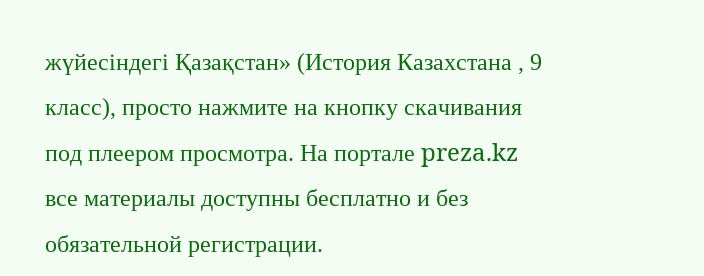жүйесіндегі Қазақстан» (История Казахстана , 9 класс), просто нажмите на кнопку скачивания под плеером просмотра. На портале preza.kz все материалы доступны бесплатно и без обязательной регистрации.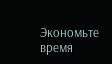Экономьте время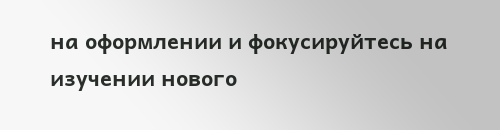на оформлении и фокусируйтесь на изучении нового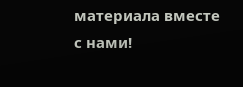материала вместе с нами!